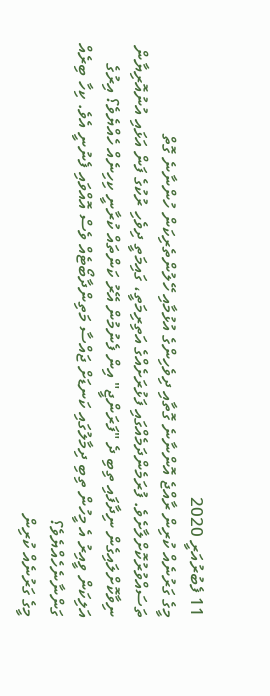11 ފެބުރުއަރީ 2020
މީގެ ގަރުނެއް ކުރިން ރާއްޖެ އޮންނާނެ ގޮތާއި ދިވެހިންގެ އުޅުމާއި ހޭލުންތެރިކަން ހުންނާނެ ގޮތް ތަސައްވުރުކޮށްލާށެވެ. ފުރަމެންދަމެއްގައި ފަޅުރަށެއްގެ އަތިރިމަތީ، ގައިމަތީ ދިވެހި ރުކުގެ ފަން އަޅައި އުނުއޮރިޔާން ނިވާކޮށްލައިގެން ނިދާފައި ތިބި ދެ "ފަރަންޖީ" އިން ފެނުމުން އޭރު ކަންތައް ކުރާނީ ކިހިނެއް ހެއްޔެވެ؟ އިރުގެ އަލިކަން ވީއިރު އެ މީހުން ތިބި ދިމާލުގައި ކަނޑަށް ޖައްސާ މަތިންދާބޯޓެއް ވެސް އޮއްވައި ފެނުނީ އެވެ. ކިހާ ބިރެއް ގަންނާނެހެއްޔެވެ؟
މީގެ ގަރުނެއް ކުރިން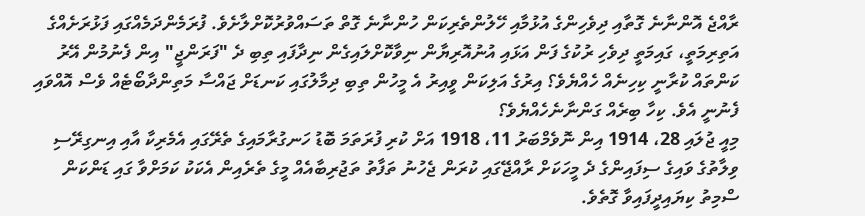ރާއްޖެ އޮންނާނެ ގޮތާއި ދިވެހިންގެ އުޅުމާއި ހޭލުންތެރިކަން ހުންނާނެ ގޮތް ތަސައްވުރުކޮށްލާށެވެ. ފުރަމެންދަމެއްގައި ފަޅުރަށެއްގެ އަތިރިމަތީ، ގައިމަތީ ދިވެހި ރުކުގެ ފަން އަޅައި އުނުއޮރިޔާން ނިވާކޮށްލައިގެން ނިދާފައި ތިބި ދެ "ފަރަންޖީ" އިން ފެނުމުން އޭރު ކަންތައް ކުރާނީ ކިހިނެއް ހެއްޔެވެ؟ އިރުގެ އަލިކަން ވީއިރު އެ މީހުން ތިބި ދިމާލުގައި ކަނޑަށް ޖައްސާ މަތިންދާބޯޓެއް ވެސް އޮއްވައި ފެނުނީ އެވެ. ކިހާ ބިރެއް ގަންނާނެހެއްޔެވެ؟
މިއީ ޖުލައި 28، 1914 އިން ނޮވެމްބަރު 11، 1918 އަށް ކުރި ފުރަތަމަ ބޮޑު ހަނގުރާމައިގެ ތެރޭގައި އެމެރިކާ އާއި އިނގިރޭސި ވިލާތުގެ ވައިގެ ސިފައިންގެ ދެ މީހަކަށް ރާއްޖޭގައި ކުރަން ޖެހުނު ތަފާތު ތަޖުރިބާއެއް މީގެ ތެރެއިން އެކަކު ކަމަށްވާ ގައި ޑަންކަން ސްމިތު ކިޔައިދީފައިވާ ގޮތެވެ.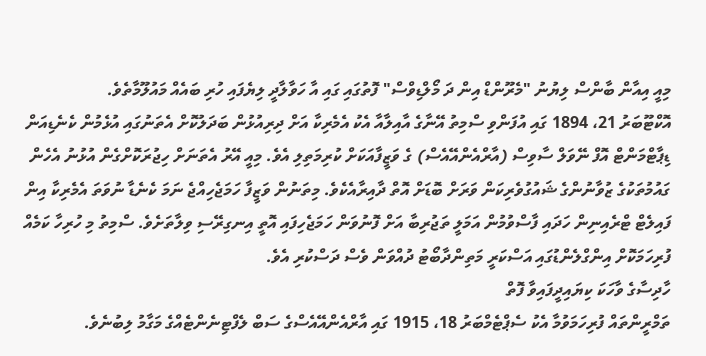މިއީ އިއާން ބާންސް ލިޔުނު "މެރޫންޑް އިން ދަ މޯލްޑިވްސް" ފޮތުގައި ގައި އާ ހަވާލާދީ ލިޔެފައި ހުރި ބައެއް މައުލޫމާތެވެ.
އޮކްޓޫބަރު 21، 1894 ގައި އުފަންވި ސްމިތު އޭނާގެ އާއިލާއާ އެކު އެމެރިކާ އަށް ދިރިއުޅުން ބަދަލުކޮށް އެތަނުގައި އުޅެމުން ކެނެޑިއަން ޑިޕާޓްމަންޓް އޮފް ނޭވަލް ސާވިސް (އާރްއެންއޭއެސް) ގެ ވަޒީފާއަކަށް ކުރިމަތިލި އެވެ. މިއީ އޭރު އެތަނަށް ހިޖުރަކޮށްގެން އުޅުނު އެހެން ގައުމުތަކުގެ ޒުވާނުންގެ ޝައުގުވެރިކަން ވަރަށް ބޮޑަށް އޮތް ދާއިރާއެކެވެ. މިތަނުން ވަޒީފާ ހަމަޖެހިއްޖެ ނަމަ ކެނެޑާ ނުވަތަ އެމެރިކާ އިން ފައިލެޓް ޓްރެއިނިން ހަދައި ފާސްވުމުން އަމަލީ ތަޖުރިބާ އަށް ފޮނުވަން ހަމަޖެހިފައި އޮތީ އިނގިރޭސި ވިލާތަށެވެ. ސްމިތު މި ހުރިހާ ކަމެއް ފުރިހަމަކޮށް އިންގްލެންޑުގައި އަސްކަރީ މަތިންދާބޯޓު ދުއްވަން ވެސް ދަސްކުރި އެވެ.
ހާދިސާގެ ވާހަކަ ކިޔައިދީފައިވާ ފޮތް
ތަމްރީންތައް ފުރިހަމަވުމާ އެކު ސެޕްޓެމްބަރު 18، 1915 ގައި އާރްއެންއޭއެސްގެ ސަބް ލެފްޓިނެންޓެއްގެ މަގާމު ލިބުނެވެ.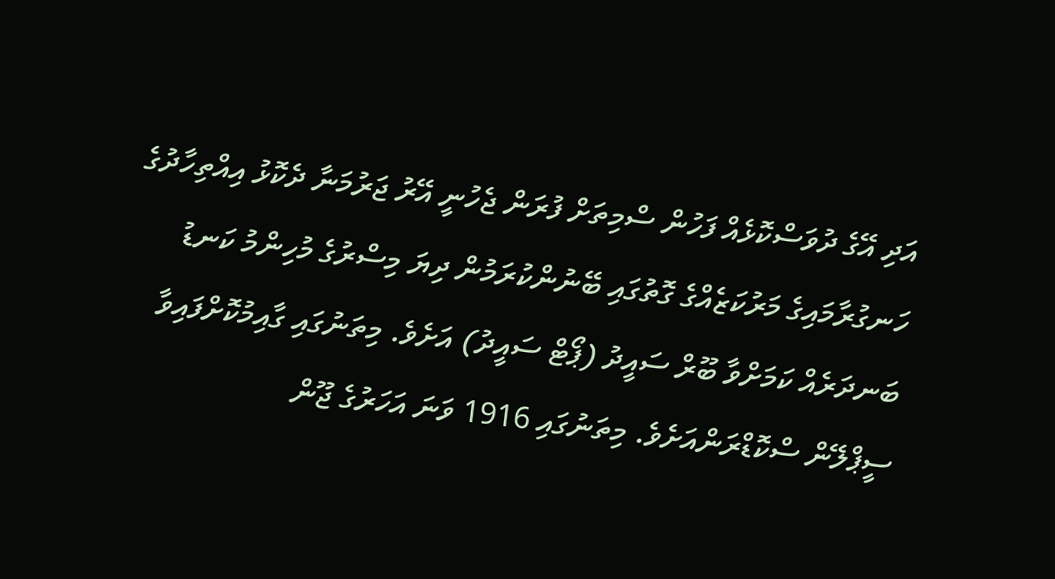އަދި އޭގެ ދުވަސްކޮޅެއް ފަހުން ސްމިތަށް ފުރަން ޖެހުނީ އޭރު ޖަރުމަނާ ދެކޮޅު އިއްތިހާދުގެ ހަނގުރާމައިގެ މަރުކަޒެއްގެ ގޮތުގައި ބޭނުންކުރަމުން ދިޔަ މިސްރުގެ މުހިންމު ކަނޑު ބަނދަރެއް ކަމަށްވާ ބޫރް ސައީދު (ޕޯޓް ސައީދު) އަށެވެ. މިތަނުގައި ގާއިމުކޮށްފައިވާ ސީޕްލޭން ސްކޮޑްރަންއަށެވެ. މިތަނުގައި 1916 ވަނަ އަހަރުގެ ޖޫން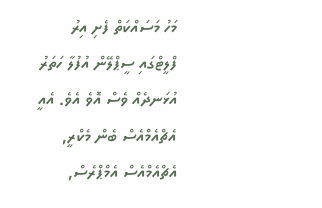މަހު މަސައްކަތް ފެށި އިރު ފްލީޓްގައި ސީޕްލޭން އުފުލާ ހަތަރު އުޅަނދެއް ވެސް އޮވެ އެވެ. އެއީ އެޗްއެމްއެސް ބެން މެކްރީ, އެޗްއެމްއެސް އެމްޕްރެސް,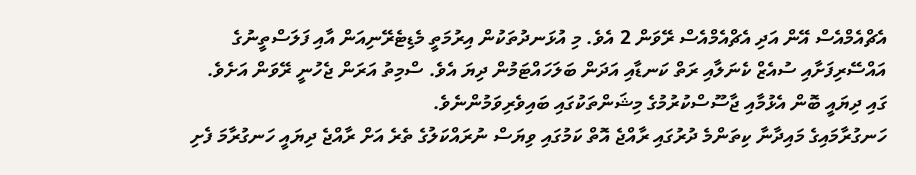އެޗްއެމްއެސް އޭން އަދި އެޗްއެމްއެސް ރޭވަން 2 އެވެ. މި އުޅަނދުތަކުން އިރުމަތީ މެޑިޓެރޭނިއަން އާއި ފަލަސްތީނުގެ އައްސޭރިފަށާއި ސުއެޒް ކެނަލާއި ރަތް ކަނޑާއި އަދަން ބަލަހައްޓަމުން ދިޔަ އެވެ. ސްމިތު އަރަން ޖެހުނީ ރޭވަން އަށެވެ. ގައި ދިޔައީ ބޮން އެޅުމާއި ޖާސޫސްކުރުމުގެ މިޝަންތަކުގައި ބައިވެރިވަމުންނެވެ.
ހަނގުރާމައިގެ މައިދާނާ ކިތަންމެ ދުރުގައި ރާއްޖެ އޮތް ކަމުގައި ވިޔަސް ނުރައްކަލުގެ ތެރެ އަށް ރާއްޖެ ދިޔައީ ހަނގުރާމަ ފެށި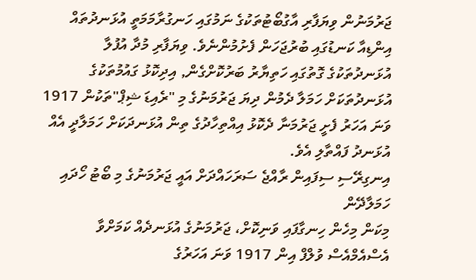ޖަރުމަނުން ވިޔަފާރި އާގުބޯޓުތަކުގެ ނަމުގައި ހަނގުރާމަމަތީ އުޅަނދުތައް އިންޑިއާ ކަނޑުގައި ބުރުޖަހަން ފެށުމުންނެވެ. ވިޔަފާރި މުދާ އުފުލާ އުޅަނދުތަކުގެ ގޮތުގައި ހަތިޔާރު ބަރުކޮށްގެން, އިދިކޮޅު ގައުމުތަކުގެ އުޅަނދުތަކަށް ހަމަލާ ދެމުން ދިޔަ ޖަރުމަނުގެ މި "ރެއިޑަ ޝިޕް"ތަކުން 1917 ވަނަ އަހަރު ފެށީ ޖަރުމަނާ ދެކޮޅު އިއްތިހާދުގެ ތިން އުޅަނދަކަށް ހަމަލާދީ އެއް އުޅަނދު ފައްތާލި އެވެ.
އިނގިރޭސި ސިފައިން ރާއްޖެ ސަރަހައްދަށް އައީ ޖަރުމަނުގެ މި ބޯޓު ހޯދައި ހަމަލާދޭން
މިކަން މިހެން ހިނގާފައި ވަނިކޮށް، ޖަރުމަނުގެ އުޅަނދެއް ކަމަށްވާ އެސްއެމްއެސް ވުލްފް އިން 1917 ވަނަ އަހަރުގެ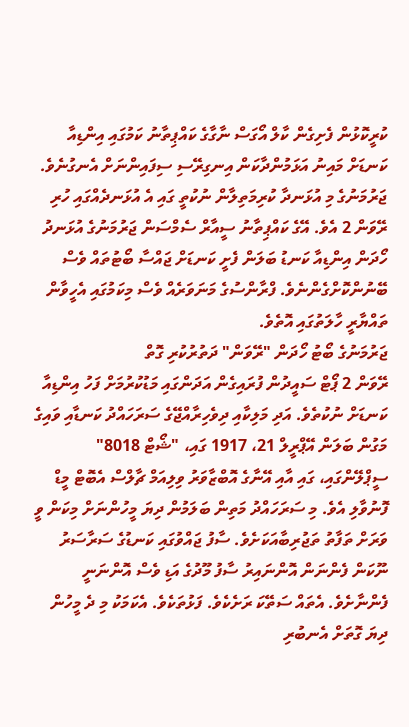ކުރީކޮޅުން ފެށިގެން ކާލް އޯގަސް ނާގާގެ ކައްޕިތާނު ކަމުގައި އިންޑިއާ ކަނޑަށް މައިނު އަޅަމުންދާކަން އިނގިރޭސި ސިފައިންނަށް އެނގުނެވެ. ޖަރުމަނުގެ މި އުޅަނދާ ކުރިމަތިލާން ނުކުތީ ގައި އެ އުޅަނދެއްގައި ހުރި ރޭވަން 2 އެވެ. އޭގެ ކައްޕިތާނު ސީއާރް ސެމްސަން ޖަރުމަނުގެ އުޅަނދު ހޯދަން އިންޑިއާ ކަނޑު ބަލަން ފެށީ ކަނޑަށް ޖައްސާ ބޯޓުތައް ވެސް ބޭނުންކޮށްގެންނެވެ. ފްރާންސުގެ މަނަވަރެއް ވެސް މިކަމުގައި އެހީވާން ތައްޔާރީ ހާލަތުގައި އޮތެވެ.
ޖަރުމަނުގެ ބޯޓު ހޯދަން "ރޭވަން" ދަތުރުކުރި ގޮތް
ރޭވަން 2 ޕޯޓް ސައީދުން ފުރައިގެން އަދަންގައި މަޑުކުރުމަށް ފަހު އިންޑިއާ ކަނޑަށް ނުކުތެވެ. އަދި މަލިކާއި ދިވެހިރާއްޖޭގެ ސަރަހައްދު ކަނޑާއި ވައިގެ މަގުން ބަލަން އޭޕްރީލް 21، 1917 ގައި، "ޝޯޓް 8018" ސީޕްލޭންގައި، ގައި އާއި އޭނާގެ އޮބްޒާވަރު ވިލިއަމް ޗާލްސް އެބޮޓް މީޑް ފޮނުވާލި އެވެ. މި ސަރަހައްދު މަތިން ބަލަމުން ދިޔަ މީހުންނަށް މިކަން ވީ ވަރަށް ތަފާތު ތަޖުރިބާއަކަށެވެ. ސާފު ޖައްވުގައި ކަނޑުގެ ސަރާސަރު ނޫކަން ފެންނަން އޮންނައިރު ސާފު މޫދުގެ އަޑި ވެސް އޮންނަނީ ފެންނާށެވެ. އެތައް ސަތޭކަ ރަށެކެވެ. ފަޅުތަކެވެ. އެކަމަކު މި ދެ މީހުން ދިޔަ ގޮތަށް އެނބުރި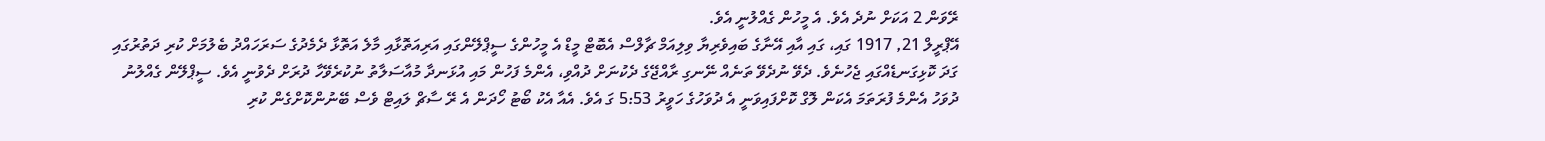ރޭވަން 2 އަކަށް ނުދެ އެވެ. އެ މީހުން ގެއްލުނީ އެވެ.
އޭޕްރީލް 21, 1917 ގައި، ގައި އާއި އޭނާގެ ބައިވެރިޔާ ވިލިއަމް ޗާލްސް އެބޮޓް މީޑް އެ މީހުންގެ ސީޕްލޭންގައި އަރިއަތޮޅާއި މާލެ އަތޮޅާ ދެމެދުގެ ސަރަހައްދު ބެލުމަށް ކުރި ދަތުރުގައި ގަދަ ކޮޅިގަނޑެއްގައި ޖެހުނެވެ. ދެވޭ ނުދެވޭ ތަނެއް ނޭނގި ރާއްޖޭގެ ދެކުނަށް ދުއްވި، އެންމެ ފަހުން މައި އުޅަނދާ މުއާސަލާތު ނުކުރެވޭހާ ދުރަށް ދެވުނީ އެވެ. ސީޕްލޭން ގެއްލުނު ދުވަހު އެންމެ ފުރަތަމަ އެކަން ލޮގް ކޮށްފައިވަނީ އެ ދުވަހުގެ ހަވީރު 5:53 ގަ އެވެ. އެއާ އެކު ބޯޓު ހޯދަން އެ ރޭ ސާޗް ލައިޓް ވެސް ބޭނުންކޮށްގެން ކުރި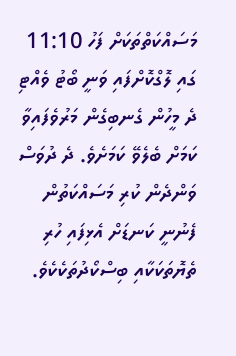މަސައްކަތްތަކަށް ފަހު 11:10 ގައި ލޮގްކޮށްފައި ވަނީ ބޯޓު ވެއްޓި ދެ މީހުން ގެނބިގެން މަރުވެފައިވާ ކަމަށް ބެލެވޭ ކަމަށެވެ. ދެ ދުވަސް ވަންދެން ކުރި މަސައްކަތުން ފެނުނީ ކަނޑަށް އެޅިފައި ހުރި ތެޔޮތަކަކާއި ބިސްކޯދުތަކެކެވެ.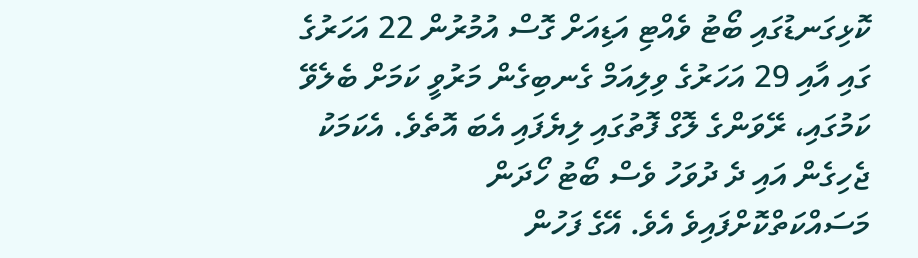ކޮޅިގަނޑުގައި ބޯޓު ވެއްޓި އަޑިއަށް ގޮސް އުމުރުން 22 އަހަރުގެ ގައި އާއި 29 އަހަރުގެ ވިލިއަމް ގެނބިގެން މަރުވީ ކަމަށް ބެލެވޭ ކަމުގައި، ރޭވަންގެ ލޮގް ފޮތުގައި ލިޔެފައި އެބަ އޮތެވެ. އެކަމަކު ޖެހިގެން އައި ދެ ދުވަހު ވެސް ބޯޓު ހޯދަން މަސައްކަތްކޮށްފައިވެ އެވެ. އޭގެ ފަހުން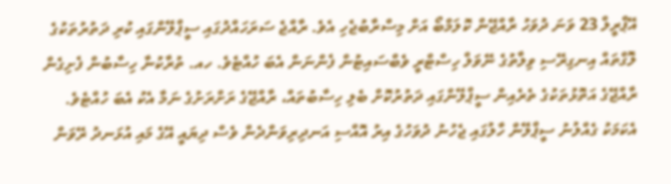އޭޕްރީލް 23 ވަނަ ދުވަހު ރާއްޖޭން ކޮލަމްބޯ އަށް މިސްރާބުޖެހި އެވެ. ރާއްޖެ ސަރަހައްދުގައި ސީޕްލޭންގައި ކުރި ދަތުރުތަކުގެ ލޮގްތައް އިނގިރޭސި ވިލާތުގެ ނޭވަލް ހިސްޓްރީ ވެބްސައިޓުން ފެންނަން އެބަ ހުއްޓެވެ. ހއ. ތުރާކުނާ ހިސާބުން ފެށިގެން ރާއްޖޭގެ އަތޮޅުތަކުގެ ތެރެއިން ސީޕްލޭންގައި ދަތުރުކޮށް ބެލި ހިސާބުތައް، ރާއްޖޭގެ ރަށްރަށުގެ ނަމާ އެކު އެބަ ހުއްޓެވެ.
އެކަމަކު ގެއްލުނު ސީޕްލޭން ހާލުގައި ޖެހުނު ދުވަހުގެ އިރު އޮއްސި އަނދިރިވަންދެން ވެސް ދިޔައީ އޭގެ މައި އުޅަނދު ރޭވަން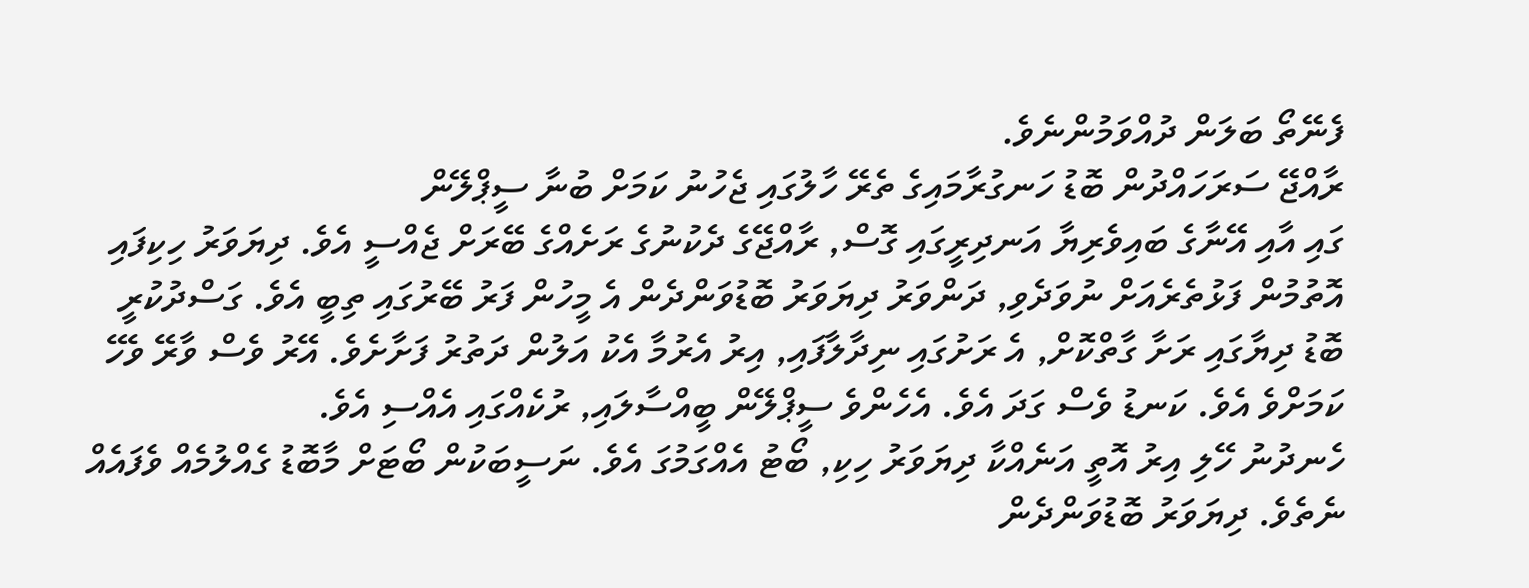ފެނޭތޯ ބަލަން ދުއްވަމުންނެވެ.
ރާއްޖޭ ސަރަހައްދުން ބޮޑު ހަނގުރާމައިގެ ތެރޭ ހާލުގައި ޖެހުނު ކަމަށް ބުނާ ސީޕްލޭން
ގައި އާއި އޭނާގެ ބައިވެރިޔާ އަނދިރީގައި ގޮސް, ރާއްޖޭގެ ދެކުނުގެ ރަށެއްގެ ބޭރަށް ޖެއްސީ އެވެ. ދިޔަވަރު ހިކިފައި އޮތުމުން ފަޅުތެރެއަށް ނުވަދެވި, ދަންވަރު ދިޔަވަރު ބޮޑުވަންދެން އެ މީހުން ފަރު ބޭރުގައި ތިބީ އެވެ. ގަސްދުކުރީ ބޮޑު ދިޔާގައި ރަށާ ގާތްކޮށް, އެ ރަށުގައި ނިދާލާފައި, އިރު އެރުމާ އެކު އަލުން ދަތުރު ފަށާށެވެ. އޭރު ވެސް ވާރޭ ވެހޭ ކަމަށްވެ އެވެ. ކަނޑު ވެސް ގަދަ އެވެ. އެހެންވެ ސީޕްލޭން ބީއްސާލައި, ރުކެއްގައި އެއްސި އެވެ.
ހެނދުނު ހޭލި އިރު އޮތީ އަނެއްކާ ދިޔަވަރު ހިކި, ބޯޓު އެއްގަމުގަ އެވެ. ނަސީބަކުން ބޯޓަށް މާބޮޑު ގެއްލުމެއް ވެފައެއް ނެތެވެ. ދިޔަވަރު ބޮޑުވަންދެން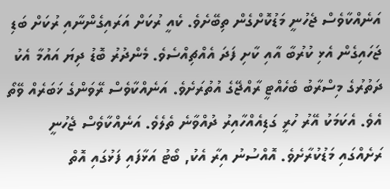އަނެއްކާވެސް ޖެހުނީ މަޑުކޮށްގެން ތިބޭށެވެ. ކެއީ ރުކަށް އަރައިގެންނާއި ރުކަށް ބަޑި ޖަހައިގެން އެޅި ކުރުބާ އާއި ކާށި ފަދަ އެއްޗިއްސެވެ. މެންދުރު ބޮޑު ދިޔަ އައުމާ އެކު ދަތުރުގެ މިސްރާބު ބެހެއްޓީ ރާއްޖޭގެ އުތުރަށެވެ. އަނެއްކާވެސް ރޭވަންގެ ޚަބަރެއް ވޭތޯ އެވެ. އެކަމަކު އޭރު ހުރީ ގަޑިއެއްހާއިރު ދުއްވާނެ ތެލެވެ. އަނެއްކާވެސް ޖެހުނީ ރަށެއްގައި މަޑުކުރާށެވެ. އޮއްސުނު އިރާ އެކު, ބޯޓު އަޅާފައި ފަޅުގައި އޮތް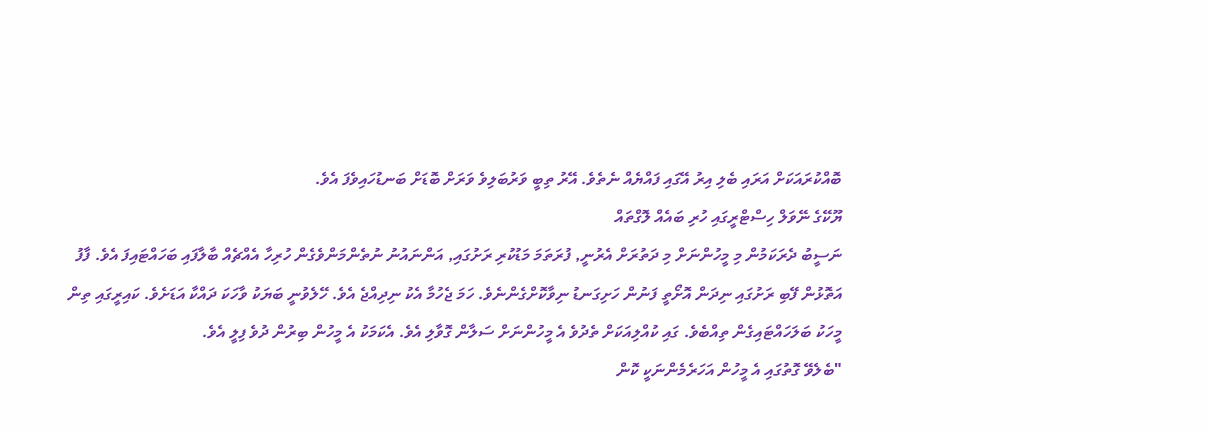ބޮއްކުރައަކަށް އަރައި ބެލި އިރު އޭގައި ފައްޔެއް ނެތެވެ. އޭރު ތިބީ ވަރުބަލިވެ ވަރަށް ބޮޑަށް ބަނޑުހައިވެފަ އެވެ.
ޔޫކޭގެ ނޭވަލް ހިސްޓްރީގައި ހުރި ބައެއް ލޮގްތައް
ނަސީބު ދެރަކަމުން މި މީހުންނަށް މި ދަތުރަށް އެރުނީ, ފުރަތަމަ މަޑުކުރި ރަށުގައި, އަންނައުނު ނުތެންމަންވެގެން ހުރިހާ އެއްޗެއް ބާލާފައި ބަހައްޓައިފަ އެވެ. ފާފު އަތޮޅުން ފޭބި ރަށުގައި ނިދަން އޮށޯތީ ފަނުން ހަށިގަނޑު ނިވާކޮށްގެންނެވެ. ހަމަ ޖެހުމާ އެކު ނިދިއްޖެ އެވެ. ހޭލެވުނީ ބަޔަކު ވާހަކަ ދައްކާ އަޑަށެވެ. ކައިރީގައި ތިން މީހަކު ބަލަހައްޓައިގެން ތިއްބެވެ. ގައި ކުއްލިއަކަށް ތެދުވެ އެ މީހުންނަށް ސަލާން ގޮވާލި އެވެ. އެކަމަކު އެ މީހުން ބިރުން ދުވެ ފިލީ އެވެ.
"ބެލެވޭ ގޮތުގައި އެ މީހުން އަހަރެމެންނަކީ ކޮން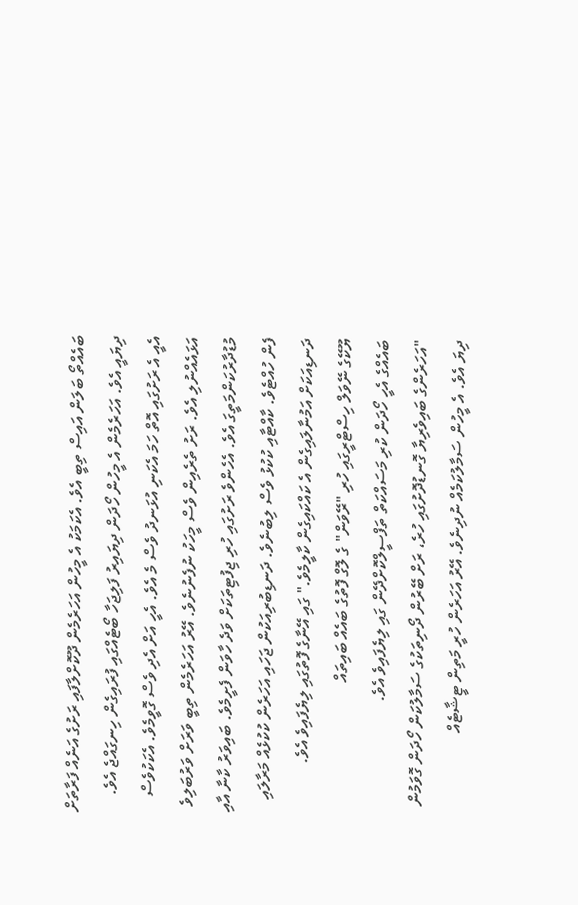ބައެއްތޯ ބަލަން އައިސް ތިބީ އެވެ. އެކަމަކު އެ މީހުން އަހަރެމެން ދޫކޮށްލާފައި ރަށުގެ އަނެއް ފަރާތަށް ދިޔައީ އެވެ. އަހަރެމެން އެ މީހުން ހޯދަން ދިޔައިރު ފަލިޖަހާ ބޯޓެއްގައި ފުރައިގެން ހިނގައްޖެ އެވެ. އެއީ އެ ރަށުގައި އޮތް ހަމަ އެކަނި އުޅަނދު ވެސް މެ އެވެ. އެހީ އަށް އެދި ވެސް ގޮވީމެވެ. އެކަކުވެސް އަޅައެއްނުލި އެވެ. ރަށު ތެރެއިން ވެސް މީހަކު ނުފެނުނެވެ. އޭރު އަހަރެމެން ތިބީ ވަރަށް ވަރުބަލިވެ މުޑުދާރުކަންމަތީގަ އެވެ. އެހެންވެ ރަށުގައި ހުރި ޖިފުޓިތަކަށް ވަދެ ހާވަން ފެށީމެވެ. ބައިވަރު ކާނާ އާއި ފެން ހުއްޓެވެ. ކާއްޓާއި ކުކުޅު ވެސް ލިބުނެވެ. ދަނޑިބުރިއަކުން ޖަހައި އަހަރެން ކުކުޅެއް މަރާލައި ދަނޑިއަކަށް އަމުނާލައިގެން އެ ކައްކައިގެން ކާލީމެވެ." ގައި އޭނާގެ ފޮތުގައި ލިޔެފައިވެ އެވެ.
ޔޫކޭގެ ނޭވަލް ހިސްޓްރީގައި ހުރި "ރޭވަން" ގެ ލޮގް ފޮތުގެ ބައެއް ބައިތައް
ބައެއްގެ އެހީ ހޯދަން ކުރި މަސައްކަތް ތަފްސީލްކޮށްދޭން ގައި ލިޔެފައިވެ އެވެ.
"އަހަރެންގެ ބައިވެރިޔާ ގޮނޑުދޮށުގައި ހުރެ، ރަށް ބޭރުން ދޯނިތަކުގެ ސަމާލުކަން ހޯދަން ގޮވަމުން ދިޔަ އެވެ. އެ މީހުން ސަމާލުކަމެއް ނުދިނެވެ. އޭރު އަހަރެން ހުރީ މަތިން ޓީޝާޓެއް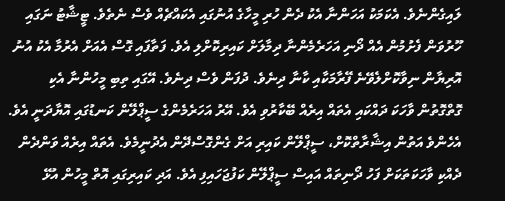ލައިގެންނެވެ. އެކަމަކު އަހަންނާ އެކު ދެން ހުރި މީހާގެ އުނުގައި އެކައްޗެއް ވެސް ނެތެވެ. ޓީޝާޓު ނަގައި ހޫރުވަން ފެށުމުން އެއް ދޯނި އަހަރެމެންނާ ދިމާލަށް ކައިރިކޮށްލި އެވެ. ފަތާފައި ގޮސް އެއަށް އެރުމާ އެކު އުނު އޮރިޔާން ނިވާކޮށްލެވޭނެ ފޭރާމަކާއި ކާނާ ދިނެވެ. ދުފަން ވެސް ދިނެވެ. އޭގައި ތިބި މީހުންނާ އެކި ގޮތްގޮތުން ވާހަކަ ދައްކައި އެތައް އިރެއް ބޭކާރުވި އެވެ. އޭރު އަހަރެމެންގެ ސީޕްލޭން ކަނޑުގައި އޮޔާދަނީ އެވެ. އެހެންވެ އަތުން އިޝާރާތްކޮށް، ސީޕްލޭން ކައިރި އަށް ގެންގޮސްދޭން އެދުނީމެވެ. އެތައް އިރެއް ވަންދެން ދެއްކި ވާހަކަތަކަށް ފަހު ދޯނިތައް އައިސް ސީޕްލޭން ކަފުޖަހައިފި އެވެ. އަދި ކައިރިގައި އޮތް މީހުން އުޅޭ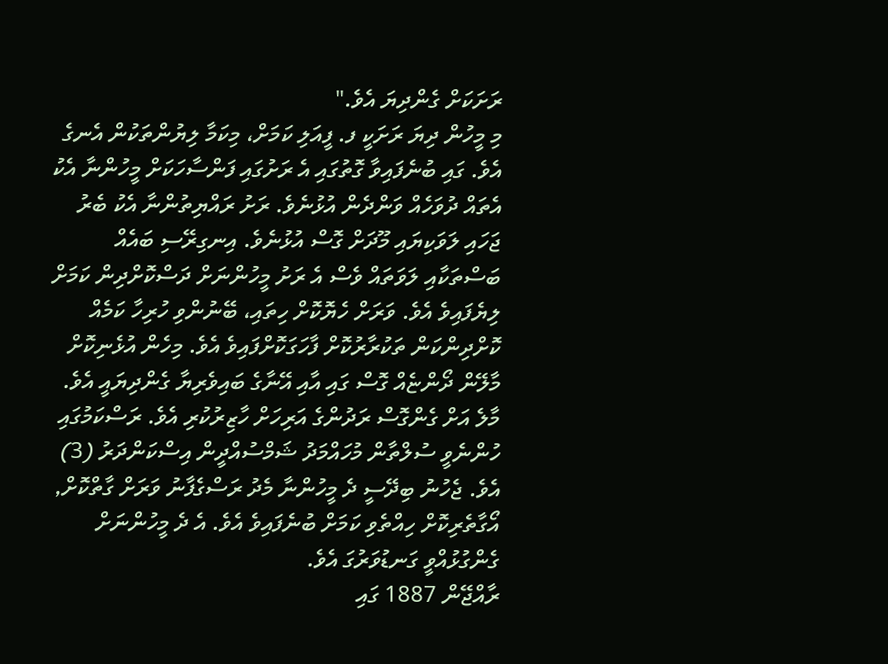ރަށަކަށް ގެންދިޔަ އެވެ."
މި މީހުން ދިޔަ ރަށަކީ ފ. ފީއަލި ކަމަށް، މިކަމާ ލިޔުންތަކުން އެނގެ އެވެ. ގައި ބުނެފައިވާ ގޮތުގައި އެ ރަށުގައި ފަންސާހަކަށް މީހުންނާ އެކު އެތައް ދުވަހެއް ވަންދެން އުޅުނެވެ. ރަށު ރައްޔިތުންނާ އެކު ބެރު ޖަހައި ލަވަކިޔައި މޫދަށް ގޮސް އުޅުނެވެ. އިނގިރޭސި ބައެއް ބަސްތަކާއި ލަވަތައް ވެސް އެ ރަށު މީހުންނަށް ދަސްކޮށްދިން ކަމަށް ލިޔެފައިވެ އެވެ. ވަރަށް ހެޔޮކޮށް ހިތައި، ބޭނުންވި ހުރިހާ ކަމެއް ކޮށްދިންކަން ތަކުރާރުކޮށް ފާހަގަކޮށްފައިވެ އެވެ. މިހެން އުޅެނިކޮށް މާލޭން ދޯންޏެއް ގޮސް ގައި އާއި އޭނާގެ ބައިވެރިޔާ ގެންދިޔައީ އެވެ.
މާލެ އަށް ގެންގޮސް ރަދުންގެ އަރިހަށް ހާޒިރުކުރި އެވެ. ރަސްކަމުގައި ހުންނެވީ ސުލްތާން މުހައްމަދު ޝަމްސުއްދީން އިސްކަންދަރު (3) އެވެ. ޖެހުނު ބިދޭސީ ދެ މީހުންނާ މެދު ރަސްގެފާނު ވަރަށް ގާތްކޮށް, އޯގާތެރިކޮށް ހިއްތެވި ކަމަށް ބުނެފައިވެ އެވެ. އެ ދެ މީހުންނަށް ގެންގުޅުއްވީ ގަނޑުވަރުގަ އެވެ.
ރާއްޖޭން 1887 ގައި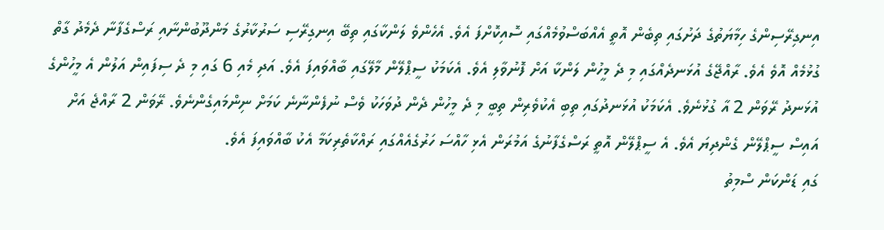އިނގިރޭސިންގެ ހިމާޔަތުގެ ދަށުގައި ތިބެން އޮތީ އެއްބަސްވުމެއްގައި ސޮއިކޮށްފަ އެވެ. އެހެންވެ ލަންކާގައި ތިބޭ އިނގިރޭސި ސަރުކާރުގެ މަންދޫބުންނާއި ރަސްގެފާނާ ދެމެދު ގާތް ގުޅުމެއް އޮވެ އެވެ. ރާއްޖޭގެ އުޅަނދެއްގައި މި ދެ މީހުން ލަންކާ އަށް ފޮނުވާލި އެވެ. އެކަމަކު ސީޕްލޭން މާލޭގައި ބާއްވައިފަ އެވެ. އަދި މެއި 6 ގައި މި ދެ ސިފައިން އަލުން އެ މީހުންގެ އުޅަނދު ރޭވަން 2 އާ ގުޅުނެވެ. އެކަމަކު އުޅަނދުގައި ތިބި އެކުވެރިން ތިބީ މި ދެ މީހުން ދެން ދުވަހަކު ވެސް ނުފެންނާނެ ކަމަށް ނިންމައިގެންނެވެ. ރޭވަން 2 ރާއްޖެ އަށް އައިސް ސީޕްލޭން ގެންދިޔަ އެވެ. އެ ސީޕްލޭން އޮތީ ރަސްގެފާނުގެ އަމުރަން އެޅި ހާއްސަ ހަރުގެއެއްގައި ރައްކާތެރިކަމާ އެކު ބާއްވައިފަ އެވެ.
ގައި ޑަންކަން ސްމިތު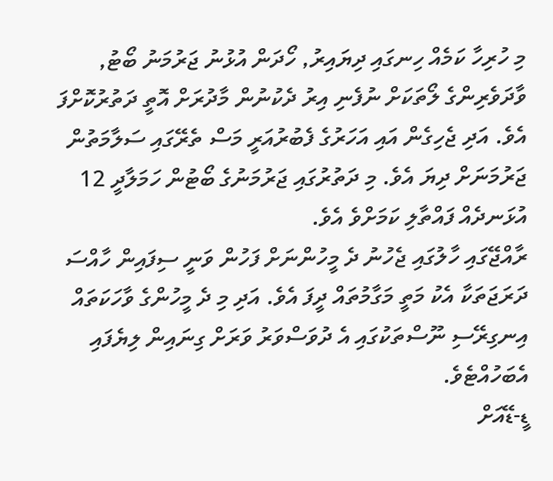މި ހުރިހާ ކަމެއް ހިނގައި ދިޔައިރު, ހޯދަން އުޅުނު ޖަރުމަނު ބޯޓު, ވާދަވެރިންގެ ލޯތަކަށް ނުފެނި އިރު ދެކުނުން މާދުރަށް އޮތީ ދަތުރުކޮށްފަ އެވެ. އަދި ޖެހިގެން އައި އަހަރުގެ ފެބުރުއަރީ މަސް ތެރޭގައި ސަލާމަތުން ޖަރުމަނަށް ދިޔަ އެވެ. މި ދަތުރުގައި ޖަރުމަނުގެ ބޯޓުން ހަމަލާދީ 12 އުޅަނދެއް ފައްތާލި ކަމަށްވެ އެވެ.
ރާއްޖޭގައި ހާލުގައި ޖެހުނު ދެ މީހުންނަށް ފަހުން ވަނީ ސިފައިން ހާއްސަ ދަރަޖަތަކާ އެކު މަތީ މަގާމުތައް ދީފަ އެވެ. އަދި މި ދެ މީހުންގެ ވާހަކަތައް އިނގިރޭސި ނޫސްތަކުގައި އެ ދުވަސްވަރު ވަރަށް ގިނައިން ލިޔެފައި އެބަހުއްޓެވެ.
ޑީ-ޑޭއަށް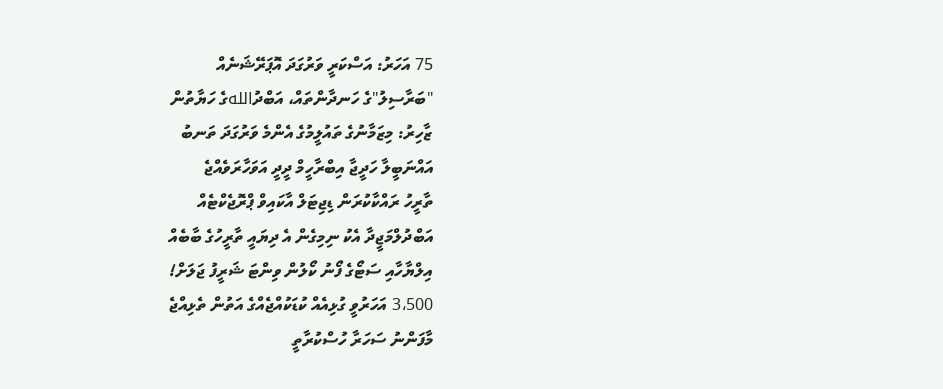75 އަހަރު: އަސްކަރީ ވަރުގަދަ އޮޕަރޭޝަނެއް
"ބަރާސިލު"ގެ ހަނދާންތައް، އަބްދުاللهގެ ހަޔާތުން
ޒާހިރު: މިޒަމާނުގެ ތައުލީމުގެ އެންމެ ވަރުގަދަ ތަނބު
އައްނަބީލާ ހަދީޖާ އިބްރާހީމް ދީދީ އަވަހާރަވެއްޖެ
ތާރީހު ރައްކާކުރަން ޑިޖިޓަލް އާކައިވް ޕްރޮޖެކްޓެއް
އަބްދުލްމަޖީދާ އެކު ނިމިގެން އެ ދިޔައީ ތާރީހުގެ ބާބެއް
އިލްޔާހާއި ސަޓޯގެ ފޯނު ކޯލުން ވިންޓަ ޝަރީފު ޖަލަށް!
3،500 އަހަރުވީ ގުޅިއެއް ކުޑަކުއްޖެއްގެ އަތުން ތެޅިއްޖެ
މާފަންނު ސަހަރާ ހުސްކުރާތީ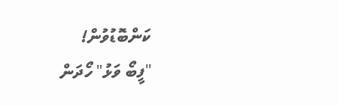ކަންބޮޑުވުން!
"ފީބޯ ވަޅު" ހޯދަން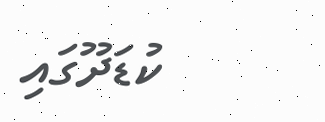ކުޑަދޫގައި